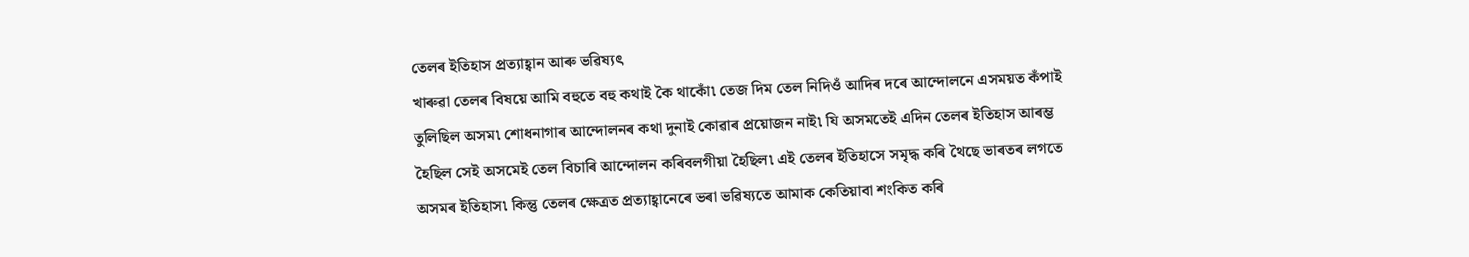তেলৰ ইতিহাস প্ৰত্যাহ্বান আৰু ভৱিষ্যৎ
খাৰুৱা তেলৰ বিষয়ে আমি বহুতে বহু কথাই কৈ থাকোঁ৷ তেজ দিম তেল নিদিওঁ আদিৰ দৰে আন্দোলনে এসময়ত কঁপাই তুলিছিল অসম৷ শোধনাগাৰ আন্দোলনৰ কথা দুনাই কোৱাৰ প্ৰয়োজন নাই৷ যি অসমতেই এদিন তেলৰ ইতিহাস আৰম্ভ হৈছিল সেই অসমেই তেল বিচাৰি আন্দোলন কৰিবলগীয়া হৈছিল৷ এই তেলৰ ইতিহাসে সমৃদ্ধ কৰি থৈছে ভাৰতৰ লগতে অসমৰ ইতিহাস৷ কিন্তু তেলৰ ক্ষেত্ৰত প্ৰত্যাহ্বানেৰে ভৰা ভৱিষ্যতে আমাক কেতিয়াবা শংকিত কৰি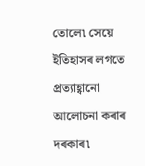তোলে৷ সেয়ে ইতিহাসৰ লগতে প্ৰত্যাহ্বানো আলোচনা কৰাৰ দৰকাৰ৷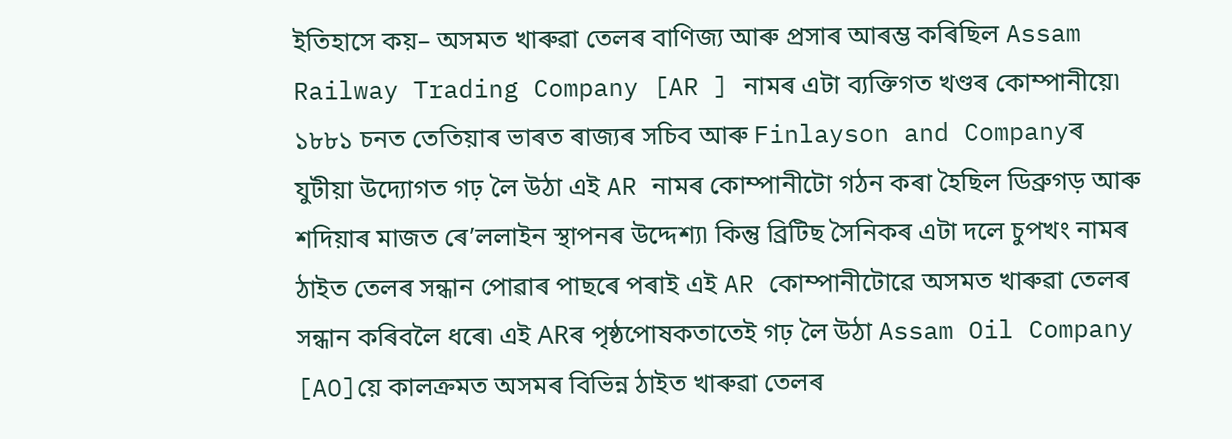ইতিহাসে কয়– অসমত খাৰুৱা তেলৰ বাণিজ্য আৰু প্ৰসাৰ আৰম্ভ কৰিছিল Assam Railway Trading Company [AR ] নামৰ এটা ব্যক্তিগত খণ্ডৰ কোম্পানীয়ে৷ ১৮৮১ চনত তেতিয়াৰ ভাৰত ৰাজ্যৰ সচিব আৰু Finlayson and Companyৰ যুটীয়া উদ্যোগত গঢ় লৈ উঠা এই AR নামৰ কোম্পানীটো গঠন কৰা হৈছিল ডিব্ৰুগড় আৰু শদিয়াৰ মাজত ৰে’ললাইন স্থাপনৰ উদ্দেশ্য৷ কিন্তু ব্ৰিটিছ সৈনিকৰ এটা দলে চুপখং নামৰ ঠাইত তেলৰ সন্ধান পোৱাৰ পাছৰে পৰাই এই AR কোম্পানীটোৱে অসমত খাৰুৱা তেলৰ সন্ধান কৰিবলৈ ধৰে৷ এই ARৰ পৃষ্ঠপোষকতাতেই গঢ় লৈ উঠা Assam Oil Company [AO]য়ে কালক্ৰমত অসমৰ বিভিন্ন ঠাইত খাৰুৱা তেলৰ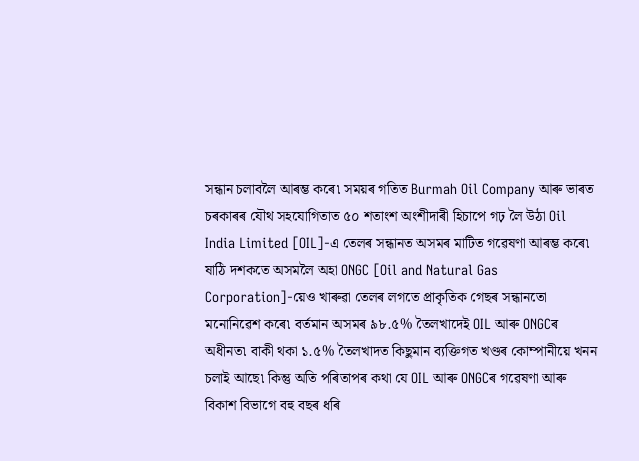সন্ধান চলাবলৈ আৰম্ভ কৰে৷ সময়ৰ গতিত Burmah Oil Company আৰু ভাৰত চৰকাৰৰ যৌথ সহযোগিতাত ৫০ শতাংশ অংশীদাৰী হিচাপে গঢ় লৈ উঠা Oil India Limited [OIL]-এ তেলৰ সন্ধানত অসমৰ মাটিত গৱেষণা আৰম্ভ কৰে৷ ষাঠি দশকতে অসমলৈ অহা ONGC [Oil and Natural Gas Corporation]-য়েও খাৰুৱা তেলৰ লগতে প্ৰাকৃতিক গেছৰ সন্ধানতো মনোনিৱেশ কৰে৷ বৰ্তমান অসমৰ ৯৮.৫% তৈলখাদেই OIL আৰু ONGCৰ অধীনত৷ বাকী থকা ১.৫% তৈলখাদত কিছুমান ব্যক্তিগত খণ্ডৰ কোম্পানীয়ে খনন চলাই আছে৷ কিন্তু অতি পৰিতাপৰ কথা যে OIL আৰু ONGCৰ গৱেষণা আৰু বিকাশ বিভাগে বহু বছৰ ধৰি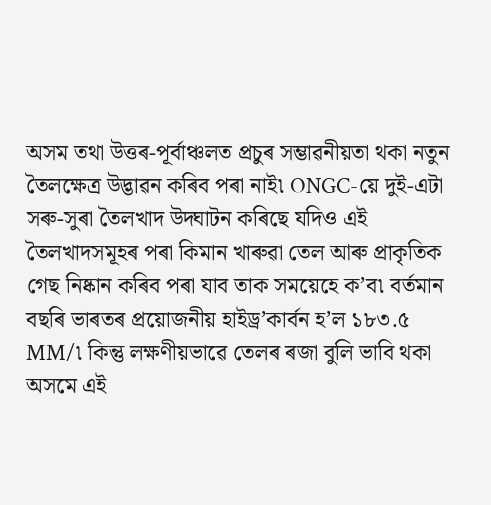অসম তথা উত্তৰ-পূৰ্বাঞ্চলত প্ৰচুৰ সম্ভাৱনীয়তা থকা নতুন তৈলক্ষেত্ৰ উদ্ভাৱন কৰিব পৰা নাই৷ ONGC-য়ে দুই-এটা সৰু-সুৰা তৈলখাদ উদ্ঘাটন কৰিছে যদিও এই তৈলখাদসমূহৰ পৰা কিমান খাৰুৱা তেল আৰু প্ৰাকৃতিক গেছ নিষ্কান কৰিব পৰা যাব তাক সময়েহে ক’ব৷ বৰ্তমান বছৰি ভাৰতৰ প্ৰয়োজনীয় হাইড্ৰ’কাৰ্বন হ’ল ১৮৩.৫ MM/৷ কিন্তু লক্ষণীয়ভাৱে তেলৰ ৰজা বুলি ভাবি থকা অসমে এই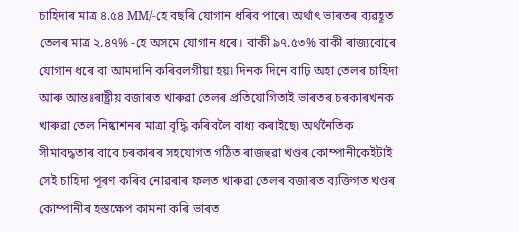চাহিদাৰ মাত্ৰ ৪.৫৪ MM/-হে বছৰি যোগান ধৰিব পাৰে৷ অৰ্থাৎ ভাৰতৰ ব্যৱহূত তেলৰ মাত্ৰ ২.৪৭% -হে অসমে যোগান ধৰে। বাকী ৯৭.৫৩% বাকী ৰাজ্যবোৰে যোগান ধৰে বা আমদানি কৰিবলগীয়া হয়৷ দিনক দিনে বাঢ়ি অহা তেলৰ চাহিদা আৰু আন্তঃৰাষ্ট্ৰীয় বজাৰত খাৰুৱা তেলৰ প্ৰতিযোগিতাই ভাৰতৰ চৰকাৰখনক খাৰুৱা তেল নিষ্কাশনৰ মাত্ৰা বৃদ্ধি কৰিবলৈ বাধ্য কৰাইছে৷ অৰ্থনৈতিক সীমাবদ্ধতাৰ বাবে চৰকাৰৰ সহযোগত গঠিত ৰাজহুৱা খণ্ডৰ কোম্পানীকেইটাই সেই চাহিদা পূৰণ কৰিব নোৱৰাৰ ফলত খাৰুৱা তেলৰ বজাৰত ব্যক্তিগত খণ্ডৰ কোম্পানীৰ হস্তক্ষেপ কামনা কৰি ভাৰত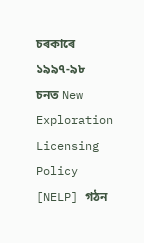চৰকাৰে ১৯৯৭-৯৮ চনত New Exploration Licensing Policy [NELP] গঠন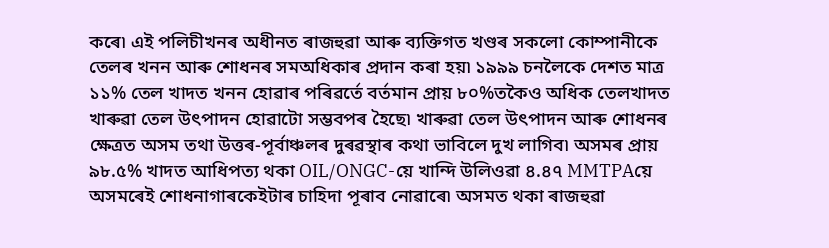কৰে৷ এই পলিচীখনৰ অধীনত ৰাজহুৱা আৰু ব্যক্তিগত খণ্ডৰ সকলো কোম্পানীকে তেলৰ খনন আৰু শোধনৰ সমঅধিকাৰ প্ৰদান কৰা হয়৷ ১৯৯৯ চনলৈকে দেশত মাত্ৰ ১১% তেল খাদত খনন হোৱাৰ পৰিৱৰ্তে বৰ্তমান প্ৰায় ৮০%তকৈও অধিক তেলখাদত খাৰুৱা তেল উৎপাদন হোৱাটো সম্ভবপৰ হৈছে৷ খাৰুৱা তেল উৎপাদন আৰু শোধনৰ ক্ষেত্ৰত অসম তথা উত্তৰ-পূৰ্বাঞ্চলৰ দুৰৱস্থাৰ কথা ভাবিলে দুখ লাগিব৷ অসমৰ প্ৰায় ৯৮.৫% খাদত আধিপত্য থকা OIL/ONGC-য়ে খান্দি উলিওৱা ৪.৪৭ MMTPAয়ে অসমৰেই শোধনাগাৰকেইটাৰ চাহিদা পূৰাব নোৱাৰে৷ অসমত থকা ৰাজহুৱা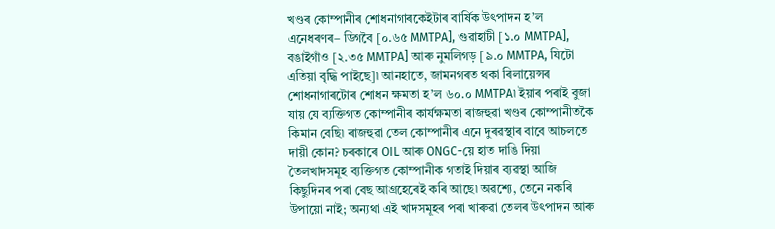খণ্ডৰ কোম্পানীৰ শোধনাগাৰকেইটাৰ বাৰ্ষিক উৎপাদন হ’ল এনেধৰণৰ– ডিগবৈ [০.৬৫ MMTPA], গুৱাহাটী [১.০ MMTPA], বঙাইগাঁও [২.৩৫ MMTPA] আৰু নুমলিগড় [৯.০ MMTPA, যিটো এতিয়া বৃদ্ধি পাইছে]৷ আনহাতে, জামনগৰত থকা ৰিলায়েন্সৰ শোধনাগাৰটোৰ শোধন ক্ষমতা হ’ল ৬০.০ MMTPA৷ ইয়াৰ পৰাই বুজা যায় যে ব্যক্তিগত কোম্পানীৰ কাৰ্যক্ষমতা ৰাজহুৱা খণ্ডৰ কোম্পানীতকৈ কিমান বেছি৷ ৰাজহুৱা তেল কোম্পানীৰ এনে দুৰৱস্থাৰ বাবে আচলতে দায়ী কোন? চৰকাৰে OIL আৰু ONGC-য়ে হাত দাঙি দিয়া তৈলখাদসমূহ ব্যক্তিগত কোম্পানীক গতাই দিয়াৰ ব্যৱস্থা আজি কিছুদিনৰ পৰা বেছ আগ্ৰহেৰেই কৰি আছে৷ অৱশ্যে, তেনে নকৰি উপায়ো নাই; অন্যথা এই খাদসমূহৰ পৰা খাৰুৱা তেলৰ উৎপাদন আৰু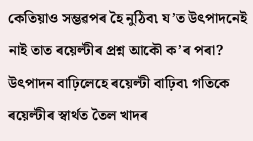কেতিয়াও সম্ভৱপৰ হৈ নুঠিব৷ য’ত উৎপাদনেই নাই তাত ৰয়েল্টীৰ প্ৰশ্ন আকৌ ক’ৰ পৰা? উৎপাদন বাঢ়িলেহে ৰয়েল্টী বাঢ়িব৷ গতিকে ৰয়েল্টীৰ স্বাৰ্থত তৈল খাদৰ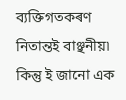ব্যক্তিগতকৰণ নিতান্তই বাঞ্ছনীয়৷ কিন্তু ই জানো এক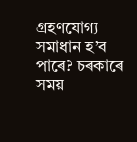গ্ৰহণযোগ্য সমাধান হ’ব পাৰে? চৰকাৰে সময়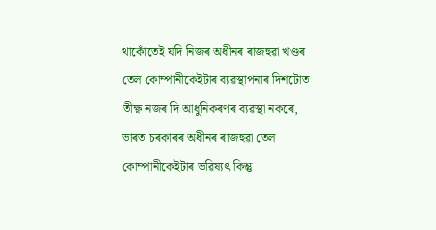থাকোঁতেই যদি নিজৰ অধীনৰ ৰাজহুৱা খণ্ডৰ তেল কোম্পানীকেইটাৰ ব্যৱস্থাপনাৰ দিশটোত তীক্ষ্ণ নজৰ দি আধুনিকৰণৰ ব্যৱস্থা নকৰে, ভাৰত চৰকাৰৰ অধীনৰ ৰাজহুৱা তেল কোম্পানীকেইটাৰ ভৱিষ্যৎ কিন্তু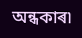অন্ধকাৰ৷